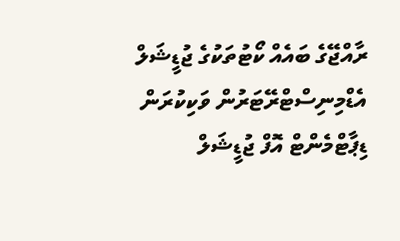ރާއްޖޭގެ ބައެއް ކޯޓުތަކުގެ ޖުޑީޝަލް އެޑްމިނިސްޓްރޭޓަރުން ވަކިކުރަން ޑިޕާޓްމެންޓް އޮފް ޖުޑީޝަލް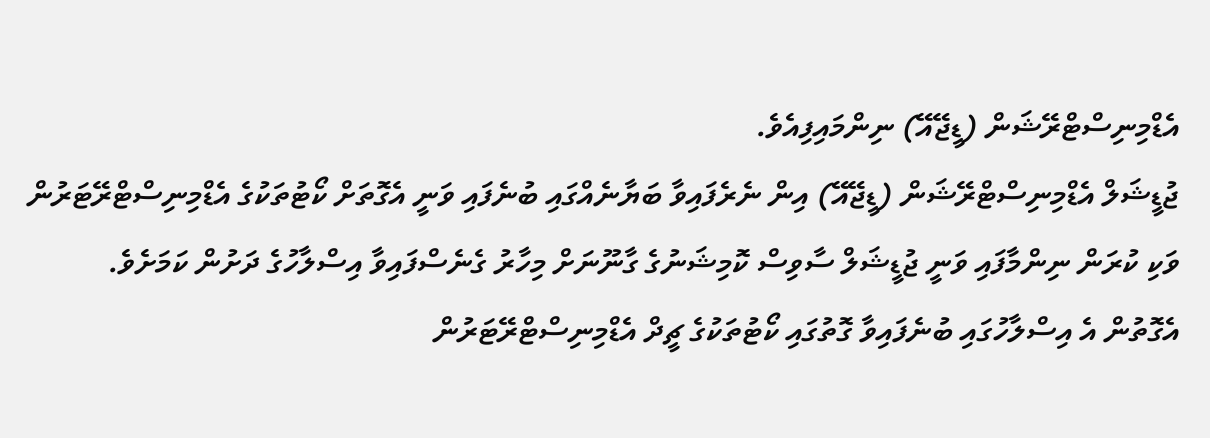އެޑްމިނިސްޓްރޭޝަން (ޑީޖޭއޭ) ނިންމައިފިއެވެ.
ޖުޑީޝަލް އެޑްމިނިސްޓްރޭޝަން (ޑީޖޭއޭ) އިން ނެރެފައިވާ ބަޔާނެއްގައި ބުނެފައި ވަނީ އެގޮތަށް ކޯޓުތަކުގެ އެޑްމިނިސްޓްރޭޓަރުން ވަކި ކުރަން ނިންމާފައި ވަނީ ޖުޑީޝަލް ސާވިސް ކޮމިޝަނުގެ ގާނޫނަށް މިހާރު ގެނެސްފައިވާ އިސްލާހުގެ ދަށުން ކަމަށެވެ.
އެގޮތުން އެ އިސްލާހުގައި ބުނެފައިވާ ގޮތުގައި ކޯޓުތަކުގެ ޗީދް އެޑްމިނިސްޓްރޭޓަރުން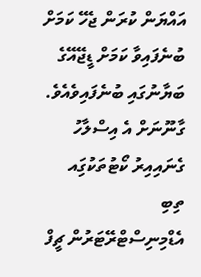އައްޔަން ކުރަން ޖެހޭ ކަމަށް ބުނެފައިވާ ކަމަށް ޑީޖޭއޭގެ ބަޔާނުގައި ބުނެފައިވެއެވެ. ގާނޫނަށް އެ އިސްލާހު ގެނައިއިރު ކޯޓުތަކުގަިއ ތިބި އެޑްމިނިސްޓްރޭޓަރުން ޗީފް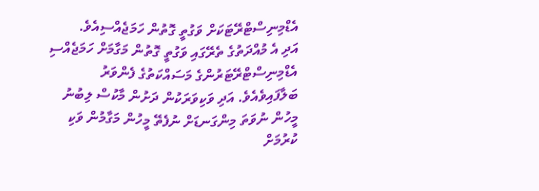އެޑްމިނިސްޓްރޭޓަކަށް ވަގުތީ ގޮތުން ހަމަޖެއްސިއެވެ.
އަދި އެ މުއްދަތުގެ ތެރޭގައި ވަގުތީ ގޮތުން މަގާމަށް ހަމަޖެއްސި އެޑްމިނިސްޓްރޭޓަރުންގެ މަސައްކަތުގެ ފެންވަރު ބަލާފައިވެއެވެ. އަދި ވަކިވަރަކުން ދަށުން މާކުސް ލިބުނު މީހުން ނުވަތަ މިންގަނޑަށް ނުފެތޭ މީހުން މަގާމުން ވަކި ކުރުމަށް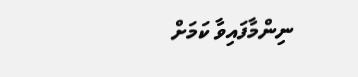ނިންމާފައިވާ ކަމަށް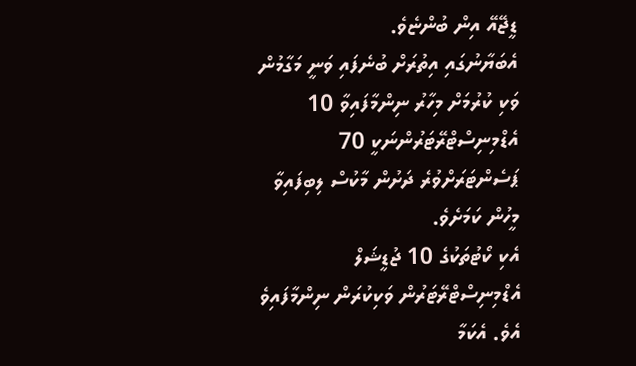ޑީޖޭއޭ އިން ބުންޏެވެ.
އެބަޔާނުގައި އިތުރަށް ބުނެފައި ވަނީ މަގާމުން ވަކި ކުރުމަށް މިހާރު ނިންމާފައިވާ 10 އެޑްމިނިސްޓްރޭޓަރުންނަކީ 70 ޕަސެންޓަރަށްވުރެ ދަށުން މާކުސް ލިބިފައިވާ މީހުން ކަމަށެވެ.
އެކި ކޯޓުތަކުގެ 10 ޖުޑީޝަލް އެޑްމިނިސްޓްރޭޓަރުން ވަކިކުރަން ނިންމާފައިވެ އެވެ. އެކަމާ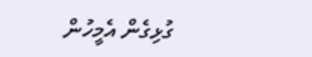ގުޅިގެން އެމީހުން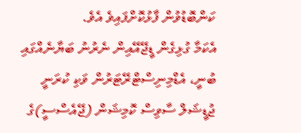ކަންބޮޑުވުން ފާޅުކޮށްފައިވެ އެވެ.
އެކަމާ ގުޅިގެން ޑީޖޭއޭއިން ނެރުނު ބަޔާނެއްގައި ބުނީ، އެޑްމިނިސްޓްރޭޓަރުން ވަކި ކުރަނީ ޖުޑީޝަލް ސާވިސް ކޮމިޝަން (ޖޭއެސްސީ)ގެ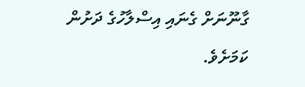ގާނޫނަށް ގެނައި އިސްލާހުގެ ދަށުން ކަމަށެވެ.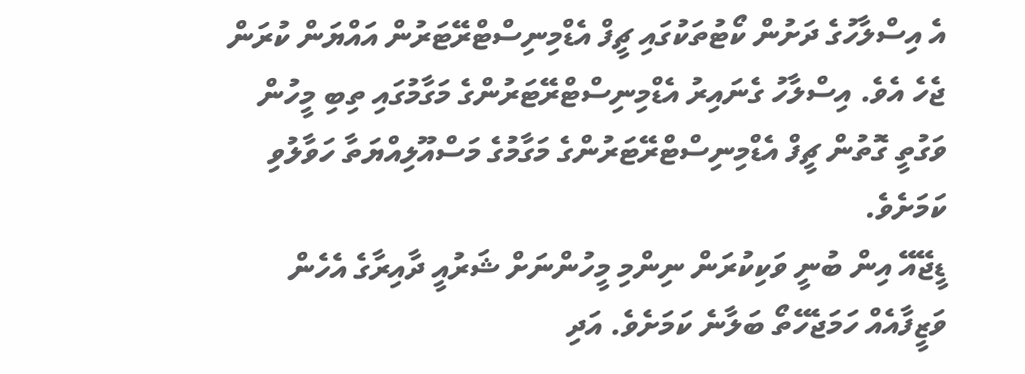އެ އިސްލާހުގެ ދަށުން ކޯޓުތަކުގައި ޗީފް އެޑްމިނިސްޓްރޭޓަރުން އައްޔަން ކުރަން ޖެހެ އެވެ. އިސްލާހު ގެނައިރު އެޑްމިނިސްޓްރޭޓަރުންގެ މަގާމުގައި ތިބި މީހުން ވަގުތީ ގޮތުން ޗީފް އެޑްމިނިސްޓްރޭޓަރުންގެ މަގާމުގެ މަސްއޫލިއްޔަތާ ހަވާލުވި ކަމަށެވެ.
ޑީޖޭއޭ އިން ބުނީ ވަކިކުރަން ނިންމި މީހުންނަށް ޝަރުއީ ދާއިރާގެ އެހެން ވަޒީފާއެއް ހަމަޖެހޭތޯ ބަލާނެ ކަމަށެވެ. އަދި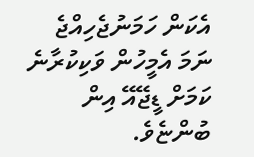އެކަން ހަމަނުޖެހިއްޖެ ނަމަ އެމީހުން ވަކިކުރާނެ ކަމަށް ޑީޖޭއޭ އިން ބުންޏެވެ.